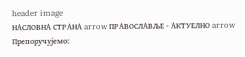header image
НАСЛОВНА СТРАНА arrow ПРАВОСЛАВЉЕ - АКТУЕЛНО arrow Препоручујемо: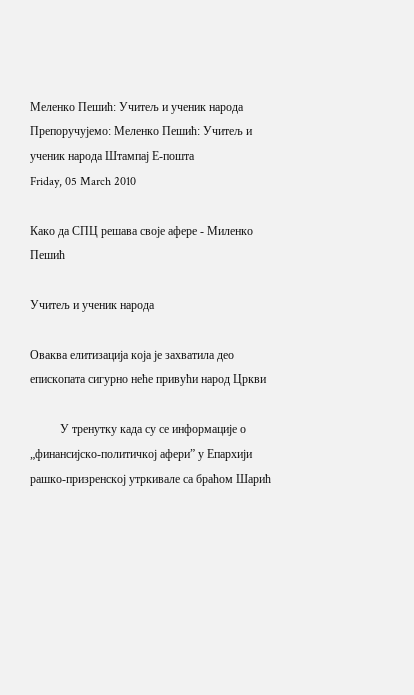Меленко Пешић: Учитељ и ученик народа
Препоручујемо: Меленко Пешић: Учитељ и ученик народа Штампај Е-пошта
Friday, 05 March 2010

Како да СПЦ решава своје афере - Миленко Пешић

Учитељ и ученик народа

Оваква елитизација која је захватила део епископата сигурно неће привући народ Цркви

          У тренутку када су се информације о „финансијско-политичкој афери” у Епархији рашко-призренској утркивале са браћом Шарић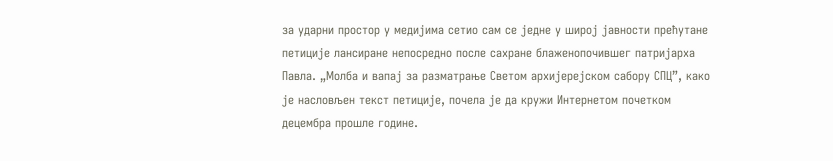за ударни простор у медијима сетио сам се једне у широј јавности прећутане петиције лансиране непосредно после сахране блаженопочившег патријарха Павла. „Молба и вапај за разматрање Светом aрхијерејском сабору СПЦ”, како је насловљен текст петиције, почела је да кружи Интернетом почетком децембра прошле године.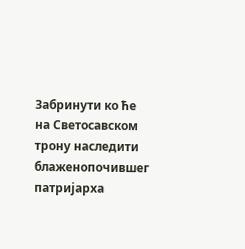Забринути ко ће на Светосавском трону наследити блаженопочившег патријарха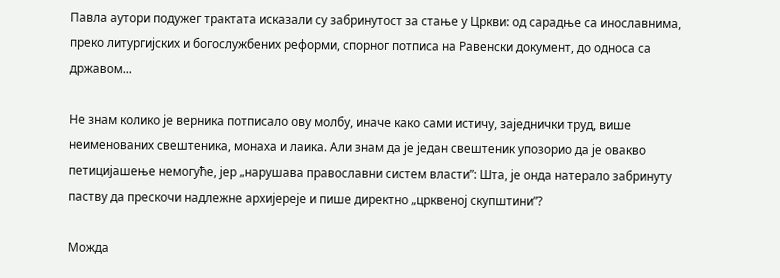Павла аутори подужег трактата исказали су забринутост за стање у Цркви: од сарадње са инославнима, преко литургијских и богослужбених реформи, спорног потписа на Равенски документ, до односа са државом...

Не знам колико је верника потписало ову молбу, иначе како сами истичу, заједнички труд, више неименованих свештеника, монаха и лаика. Али знам да је један свештеник упозорио да је овакво петицијашење немогуће, јер „нарушава православни систем власти”: Шта, је онда натерало забринуту паству да прескочи надлежне архијереје и пише директно „црквеној скупштини”?

Можда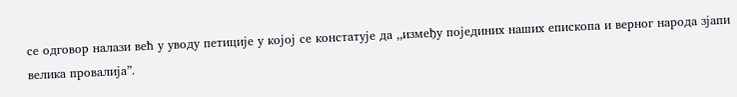се одговор налази већ у уводу петиције у којој се констатује да ,,између појединих наших епископа и верног народа зјапи велика провалија”.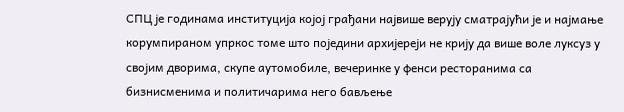СПЦ је годинама институција којој грађани највише верују сматрајући је и најмање корумпираном упркос томе што поједини архијереји не крију да више воле луксуз у својим дворима, скупе аутомобиле, вечеринке у фенси ресторанима са бизнисменима и политичарима него бављење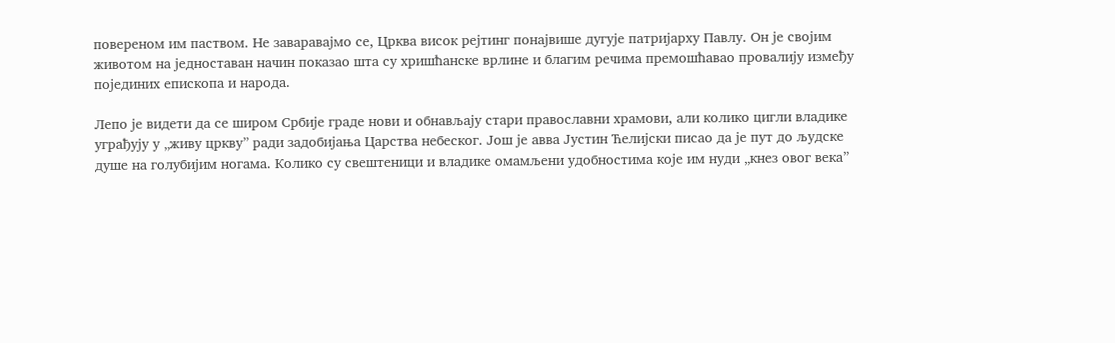повереном им паством. Не заваравајмо се, Црква висок рејтинг понајвише дугује патријарху Павлу. Он је својим животом на једноставан начин показао шта су хришћанске врлине и благим речима премошћавао провалију између појединих епископа и народа.

Лепо је видети да се широм Србије граде нови и обнављају стари православни храмови, али колико цигли владике уграђују у „живу цркву” ради задобијања Царства небеског. Још је авва Јустин Ћелијски писао да је пут до људске душе на голубијим ногама. Колико су свештеници и владике омамљени удобностима које им нуди „кнез овог века”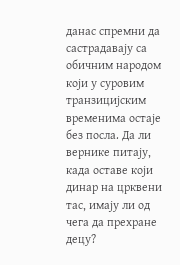данас спремни да састрадавају са обичним народом који у суровим транзицијским временима остаје без посла. Да ли вернике питају, када оставе који динар на црквени тас, имају ли од чега да прехране децу?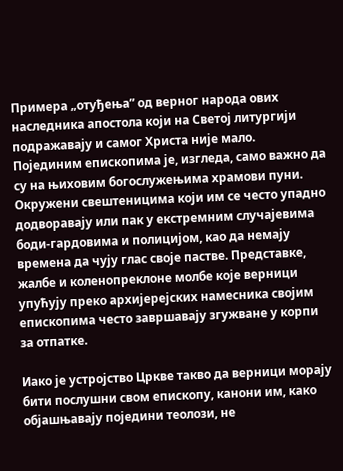Примера „отуђења” од верног народа ових наследника апостола који на Светој литургији подражавају и самог Христа није мало. Појединим епископима је, изгледа, само важно да су на њиховим богослужењима храмови пуни. Окружени свештеницима који им се често упадно додворавају или пак у екстремним случајевима боди-гардовима и полицијом, као да немају времена да чују глас своје пастве. Представке, жалбе и коленопреклоне молбе које верници упућују преко архијерејских намесника својим епископима често завршавају згужване у корпи за отпатке.

Иако је устројство Цркве такво да верници морају бити послушни свом епископу, канони им, како објашњавају поједини теолози, не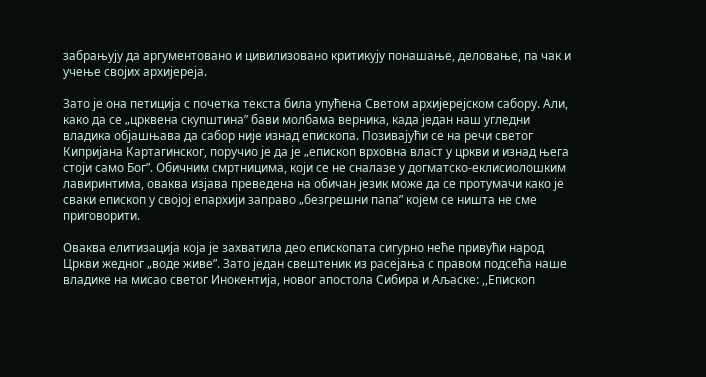забрањују да аргументовано и цивилизовано критикују понашање, деловање, па чак и учење својих архијереја.

Зато је она петиција с почетка текста била упућена Светом архијерејском сабору. Али, како да се „црквена скупштина” бави молбама верника, када један наш угледни владика објашњава да сабор није изнад епископа. Позивајући се на речи светог Кипријана Картагинског, поручио је да је „епископ врховна власт у цркви и изнад њега стоји само Бог”. Обичним смртницима, који се не сналазе у догматско-еклисиолошким лавиринтима, оваква изјава преведена на обичан језик може да се протумачи како је сваки епископ у својој епархији заправо „безгрешни папа” којем се ништа не сме приговорити.

Оваква елитизација која је захватила део епископата сигурно неће привући народ Цркви жедног „воде живе”. Зато један свештеник из расејања с правом подсећа наше владике на мисао светог Инокентија, новог апостола Сибира и Аљаске: ,,Епископ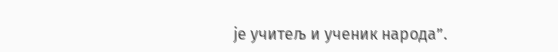је учитељ и ученик народа”.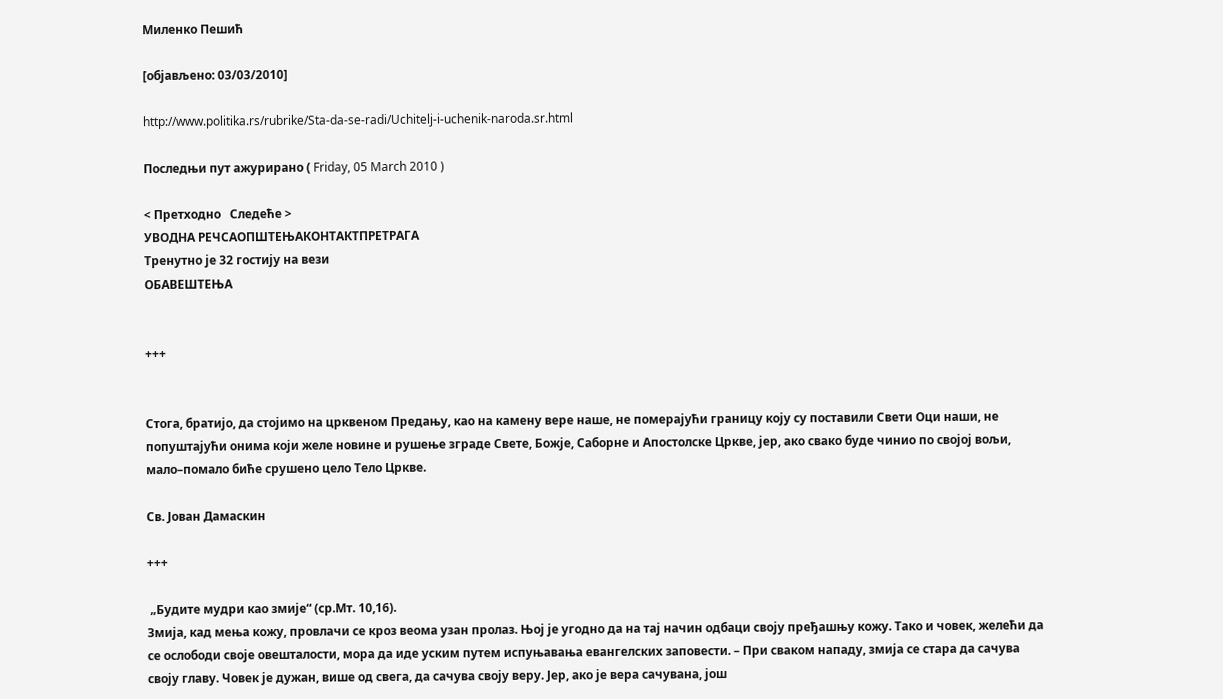Миленко Пешић

[објављено: 03/03/2010]

http://www.politika.rs/rubrike/Sta-da-se-radi/Uchitelj-i-uchenik-naroda.sr.html

Последњи пут ажурирано ( Friday, 05 March 2010 )

< Претходно   Следеће >
УВОДНА РЕЧСАОПШТЕЊАКОНТАКТПРЕТРАГА
Тренутно је 32 гостију на вези
ОБАВЕШТЕЊА


+++


Стога, братијо, да стојимо на црквеном Предању, као на камену вере наше, не померајући границу коју су поставили Свети Оци наши, не попуштајући онима који желе новине и рушење зграде Свете, Божје, Саборне и Апостолске Цркве, јер, ако свако буде чинио по својој вољи, мало–помало биће срушено цело Тело Цркве.

Св. Јован Дамаскин

+++

 „Будите мудри као змије“ (ср.Мт. 10,16).
Змија, кад мења кожу, провлачи се кроз веома узан пролаз. Њој је угодно да на тај начин одбаци своју пређашњу кожу. Тако и човек, желећи да се ослободи своје овешталости, мора да иде уским путем испуњавања евангелских заповести. – При сваком нападу, змија се стара да сачува своју главу. Човек је дужан, више од свега, да сачува своју веру. Јер, ако је вера сачувана, још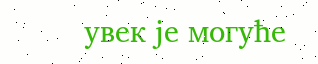увек је могуће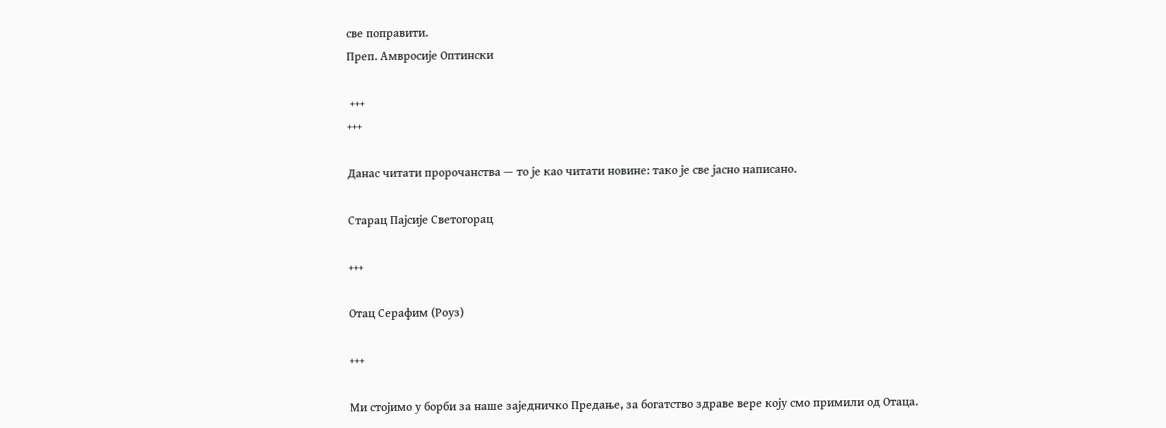све поправити.
Преп. Амвросије Оптински

 +++
+++

Данас читати пророчанства — то је као читати новине: тако је све јасно написано.

Старац Пајсије Светогорац

+++

Отац Серафим (Роуз)

+++

Ми стојимо у борби за наше заједничко Предање, за богатство здраве вере коју смо примили од Отаца.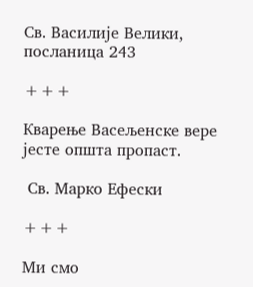Св. Василије Велики, посланица 243

+++

Кварење Васељенске вере јесте општа пропаст.

 Св. Марко Ефески

+++

Ми смо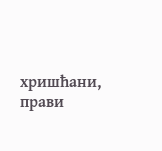хришћани, прави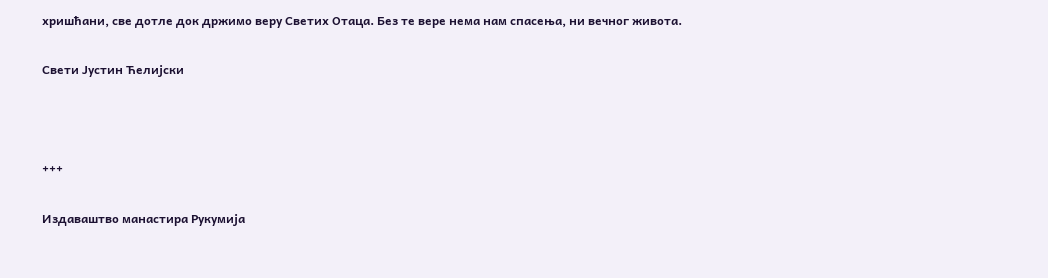хришћани, све дотле док држимо веру Светих Отаца. Без те вере нема нам спасења, ни вечног живота.

Свети Јустин Ћелијски



+++

Издаваштво манастира Рукумија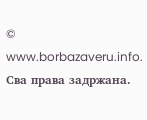© www.borbazaveru.info. Сва права задржана.